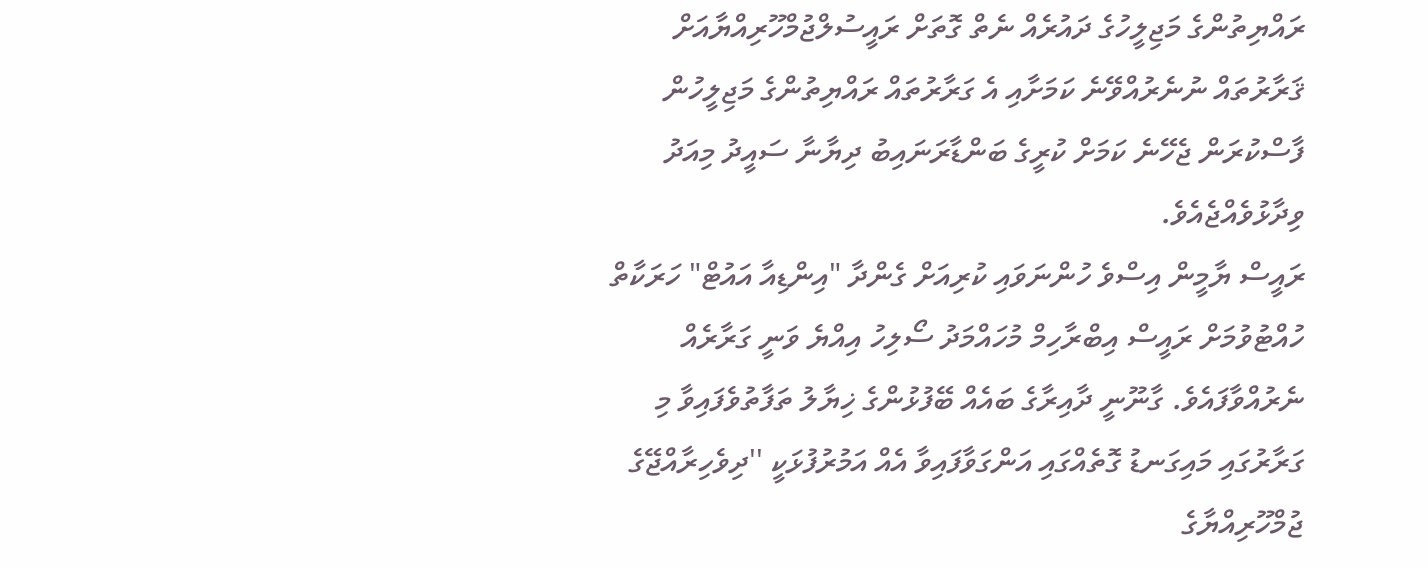ރައްޔިތުންގެ މަޖިލީހުގެ ދައުރެއް ނެތް ގޮތަށް ރައީސުލްޖުމްހޫރިއްޔާއަށް ޤަރާރުތައް ނުނެރުއްވޭނެ ކަމަށާއި އެ ގަރާރުތައް ރައްޔިތުންގެ މަޖިލީހުން ފާސްކުރަން ޖެހޭނެ ކަމަށް ކުރީގެ ބަންޑާރަނައިބު ދިޔާނާ ސައީދު މިއަދު ވިދާޅުވެއްޖެއެވެ.
ރައީސް ޔާމީން އިސްވެ ހުންނަވައި ކުރިއަށް ގެންދާ "އިންޑިއާ އައުޓް" ހަރަކާތް ހުއްޓުވުމަށް ރައީސް އިބްރާހިމް މުހައްމަދު ސޯލިހު އިއްޔެ ވަނީ ގަރާރެއް ނެރުއްވާފައެވެ. ގާނޫނީ ދާއިރާގެ ބައެއް ބޭފުޅުންގެ ޚިޔާލު ތަފާތުވެފައިވާ މި ގަރާރުގައި މައިގަނޑު ގޮތެއްގައި އަންގަވާފައިވާ އެއް އަމުރުފުޅަކީ ''ދިވެހިރާއްޖޭގެ ޖުމްހޫރިއްޔާގެ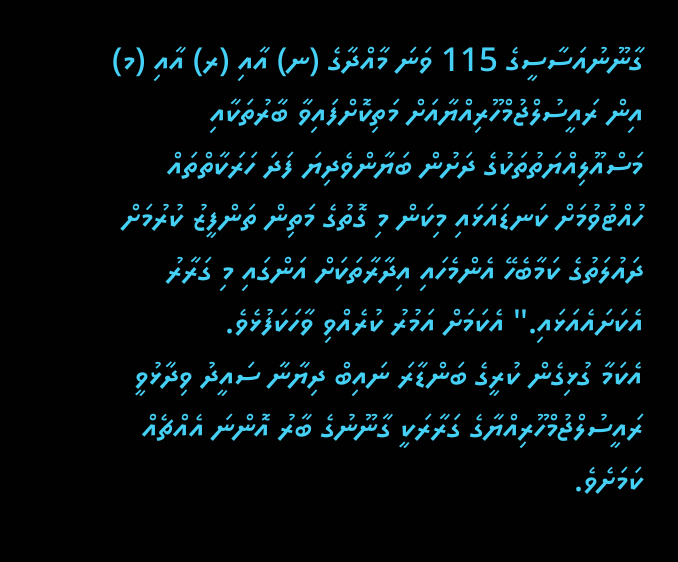ގާނޫނުއަސާސީގެ 115 ވަނަ މާއްދާގެ (ނ) އާއި (ރ) އާއި (މ) އިން ރައީސުލްޖުމްހޫރިއްޔާއަށް މަތިކޮށްފައިވާ ބާރުތަކާއި މަސްއޫލިއްޔަތުތަކުގެ ދަށުން ބަޔާންވެދިޔަ ފަދަ ހަރަކާތްތައް ހުއްޓުވުމަށް ކަނޑައަޅައި މިކަން މި ގޮތުގެ މަތިން ތަންފީޒު ކުރުމަށް ދައުލަތުގެ ކަމާބެހޭ އެންމެހައި އިދާރާތަކަށް އަންގައި މި ގަރާރު އެކަށައެއަޅައި.'' އެކަމަށް އަމުރު ކުރެއްވި ވާހަކަފުޅެވެ.
އެކަމާ ގުޅިގެން ކުރީގެ ބަންޑާރަ ނައިބް ދިޔާނާ ސައީދު ވިދާޅުވީ ރައީސުލްޖުމްހޫރިއްޔާގެ ގަރާރަކީ ގާނޫނުގެ ބާރު އޮންނަ އެއްޗެއް ކަމަށެވެ.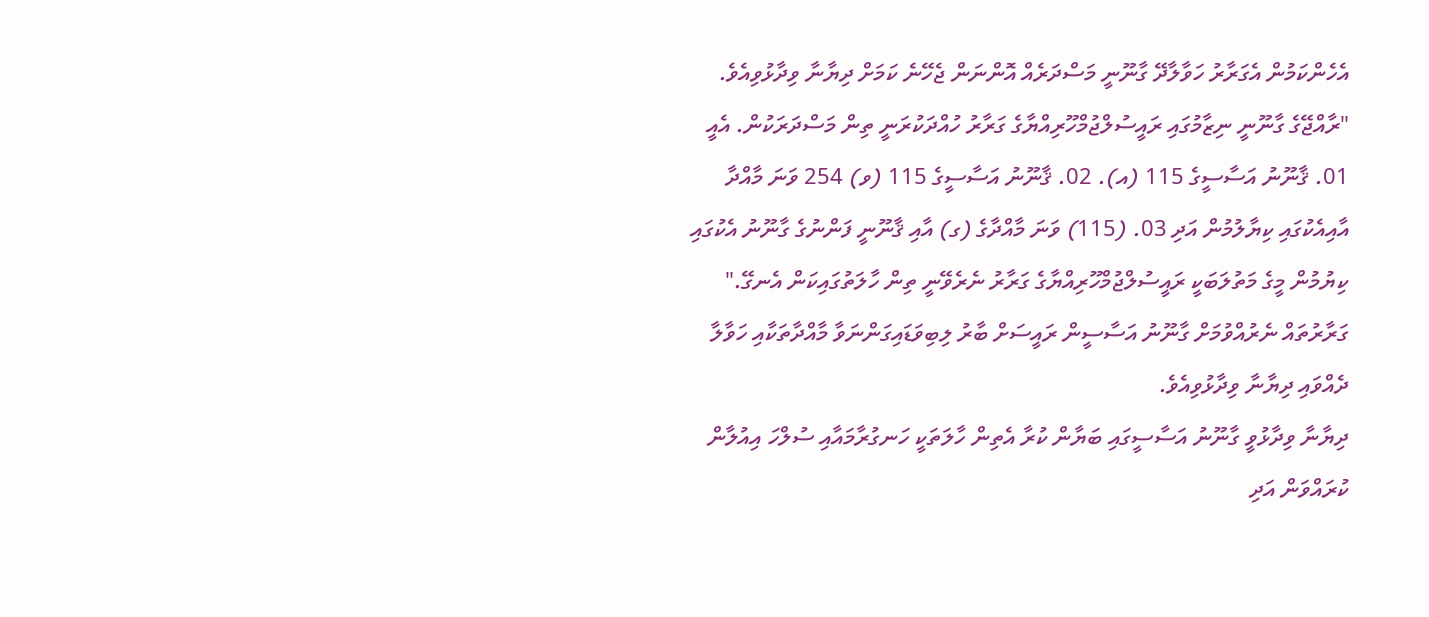އެހެންކަމުން އެގަރާރު ހަވާލާދޭ ގާނޫނީ މަސްދަރެއް އޮންނަން ޖެހޭނެ ކަމަށް ދިޔާނާ ވިދާޅުވިއެވެ.
"ރާއްޖޭގެ ގާނޫނީ ނިޒާމުގައި ރައީސުލްޖުމްހޫރިއްޔާގެ ގަރާރު ހުއްދަކުރަނީ ތިން މަސްދަރަކުން. އެއީ 01. ޤާނޫނު އަސާސީގެ 115 (އ). 02. ޤާނޫނު އަސާސީގެ 115 (ވ) 254 ވަނަ މާއްދާ އާއިއެކުގައި ކިޔާލުމުން އަދި 03. (115) ވަނަ މާއްދާގެ (ގ) އާއި ޤާނޫނީ ފަންނުގެ ގާނޫނު އެކުގައި ކިޔުމުން މީގެ މަތުލަބަކީ ރައީސުލްޖުމްހޫރިއްޔާގެ ގަރާރު ނެރެވޭނީ ތިން ހާލަތުގައިކަން އެނގޭ." ގަރާރުތައް ނެރުއްވުމަށް ގާނޫނު އަސާސީން ރައީސަށް ބާރު ލިބިވަޑައިގަންނަވާ މާއްދާތަކާއި ހަވާލާ ދެއްވައި ދިޔާނާ ވިދާޅުވިއެވެ.
ދިޔާނާ ވިދާޅުވީ ގާނޫނު އަސާސީގައި ބަޔާން ކުރާ އެތިން ހާލަތަކީ ހަނގުރާމައާއި ސުލްހަ އިއުލާން ކުރައްވަން އަދި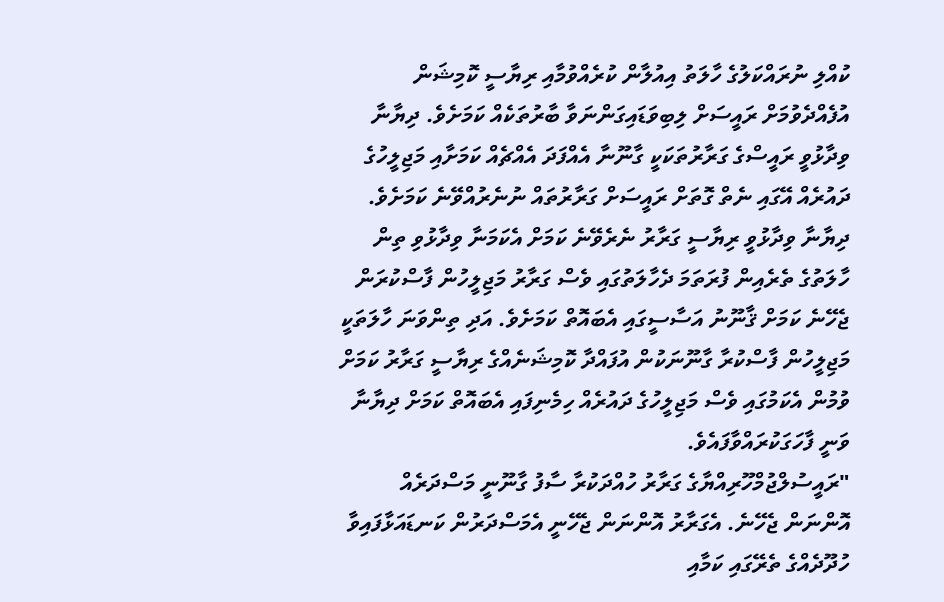ކުއްލި ނުރައްކަލުގެ ހާލަތު އިއުލާން ކުރެއްވުމާއި ރިޔާސީ ކޮމިޝަން އުފެއްދެވުމަށް ރައީސަށް ލިބިވަޑައިގަންނަވާ ބާރުތަކެއް ކަމަށެވެ. ދިޔާނާ ވިދާޅުވީ ރައީސްގެ ގަރާރުތަކަކީ ގާނޫނާ އެއްފަދަ އެއްޗެއް ކަމަށާއި މަޖިލީހުގެ ދައުރެއް އޭގައި ނެތް ގޮތަށް ރައީސަށް ގަރާރުތައް ނުނެރުއްވޭނެ ކަމަށެވެ.
ދިޔާނާ ވިދާޅުވީ ރިޔާސީ ގަރާރު ނެރެވޭނެ ކަމަށް އެކަމަނާ ވިދާޅުވި ތިން ހާލަތުގެ ތެރެއިން ފުރަތަމަ ދެހާލަތުގައި ވެސް ގަރާރު މަޖިލީހުން ފާސްކުރަން ޖެހޭނެ ކަމަށް ޤާނޫނު އަސާސީގައި އެބައޮތް ކަމަށެވެ. އަދި ތިންވަނަ ހާލަތަކީ މަޖިލީހުން ފާސްކުރާ ގާނޫނަކުން އުފައްދާ ކޮމިޝަނެއްގެ ރިޔާސީ ގަރާރު ކަމަށް ވުމުން އެކަމުގައި ވެސް މަޖިލީހުގެ ދައުރެއް ހިމެނިފައި އެބައޮތް ކަމަށް ދިޔާނާ ވަނީ ފާހަގަކުރައްވާފައެވެ.
"ރައީސުލްޖުމްހޫރިއްޔާގެ ގަރާރު ހުއްދަކުރާ ސާފު ގާނޫނީ މަސްދަރެއް އޮންނަން ޖެހޭނެ. އެގަރާރު އޮންނަން ޖެހޭނީ އެމަސްދަރުން ކަނޑައަޅާފައިވާ ހުދޫދެއްގެ ތެރޭގައި ކަމާއި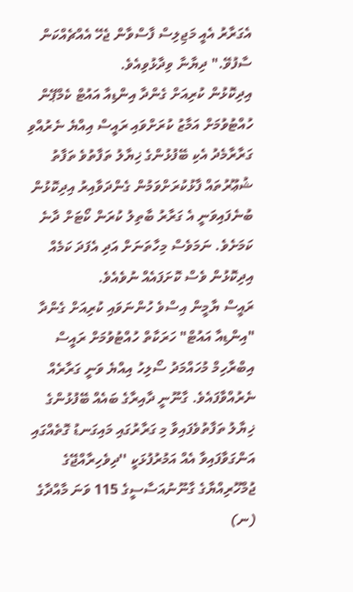އެގަރާރު އެއީ މަޖިލިސް ފާސްވާން ޖެހޭ އެއްޗެއްކަން ސާފުވޭ." ދިޔާނާ ވިދާޅުވިއެވެ.
އިދިކޮޅުން ކުރިއަށް ގެންދާ އިންޑިއާ އައުޓް ކެމްޕޭން ހުއްޓުވުމަށް އަމާޒު ކުރަށްވައި ރައީސް އިއްޔެ ނެރުއްވި ގަރާރާމެދު އެކި ބޭފުޅުންގެ ޚިޔާލު ތަފާތުވެ ތަފާތު ޝުޢޫރުތައް ފާޅުކުރަށްވަމުން ގެންދަވާއިރު އިދިކޮޅުން ބުނެފައިވަނީ އެ ގަރާރު ބާތިލު ކުރަން ކޯޓަށް ދާނެ ކަމަށެވެ. ނަމަވެސް މިހާތަނަށް އަދި އެފަދަ ކަމެއް އިދިކޮޅުން ވެސް ކޮށަފައެއް ނުވެއެވެ.
ރައީސް ޔާމީން އިސްވެ ހުންނަވައި ކުރިއަށް ގެންދާ "އިންޑިއާ އައުޓް" ހަރަކާތް ހުއްޓުވުމަށް ރައީސް އިބްރާހިމް މުހައްމަދު ސޯލިހު އިއްޔެ ވަނީ ގަރާރެއް ނެރުއްވާފައެވެ. ގާނޫނީ ދާއިރާގެ ބައެއް ބޭފުޅުންގެ ޚިޔާލު ތަފާތުވެފައިވާ މި ގަރާރުގައި މައިގަނޑު ގޮތެއްގައި އަންގަވާފައިވާ އެއް އަމުރުފުޅަކީ ''ދިވެހިރާއްޖޭގެ ޖުމްހޫރިއްޔާގެ ގާނޫނުއަސާސީގެ 115 ވަނަ މާއްދާގެ (ނ)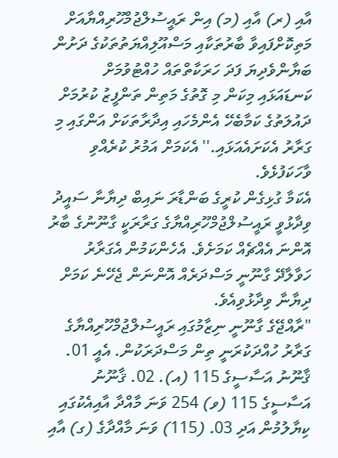އާއި (ރ) އާއި (މ) އިން ރައީސުލްޖުމްހޫރިއްޔާއަށް މަތިކޮށްފައިވާ ބާރުތަކާއި މަސްއޫލިއްޔަތުތަކުގެ ދަށުން ބަޔާންވެދިޔަ ފަދަ ހަރަކާތްތައް ހުއްޓުވުމަށް ކަނޑައަޅައި މިކަން މި ގޮތުގެ މަތިން ތަންފީޒު ކުރުމަށް ދައުލަތުގެ ކަމާބެހޭ އެންމެހައި އިދާރާތަކަށް އަންގައި މި ގަރާރު އެކަށައެއަޅައި.'' އެކަމަށް އަމުރު ކުރެއްވި ވާހަކަފުޅެވެ.
އެކަމާ ގުޅިގެން ކުރީގެ ބަންޑާރަ ނައިބް ދިޔާނާ ސައީދު ވިދާޅުވީ ރައީސުލްޖުމްހޫރިއްޔާގެ ގަރާރަކީ ގާނޫނުގެ ބާރު އޮންނަ އެއްޗެއް ކަމަށެވެ. އެހެންކަމުން އެގަރާރު ހަވާލާދޭ ގާނޫނީ މަސްދަރެއް އޮންނަން ޖެހޭނެ ކަމަށް ދިޔާނާ ވިދާޅުވިއެވެ.
"ރާއްޖޭގެ ގާނޫނީ ނިޒާމުގައި ރައީސުލްޖުމްހޫރިއްޔާގެ ގަރާރު ހުއްދަކުރަނީ ތިން މަސްދަރަކުން. އެއީ 01. ޤާނޫނު އަސާސީގެ 115 (އ). 02. ޤާނޫނު އަސާސީގެ 115 (ވ) 254 ވަނަ މާއްދާ އާއިއެކުގައި ކިޔާލުމުން އަދި 03. (115) ވަނަ މާއްދާގެ (ގ) އާއި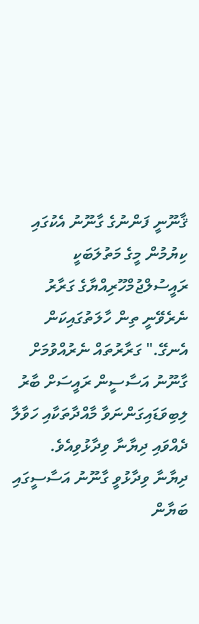ޤާނޫނީ ފަންނުގެ ގާނޫނު އެކުގައި ކިޔުމުން މީގެ މަތުލަބަކީ ރައީސުލްޖުމްހޫރިއްޔާގެ ގަރާރު ނެރެވޭނީ ތިން ހާލަތުގައިކަން އެނގޭ." ގަރާރުތައް ނެރުއްވުމަށް ގާނޫނު އަސާސީން ރައީސަށް ބާރު ލިބިވަޑައިގަންނަވާ މާއްދާތަކާއި ހަވާލާ ދެއްވައި ދިޔާނާ ވިދާޅުވިއެވެ.
ދިޔާނާ ވިދާޅުވީ ގާނޫނު އަސާސީގައި ބަޔާން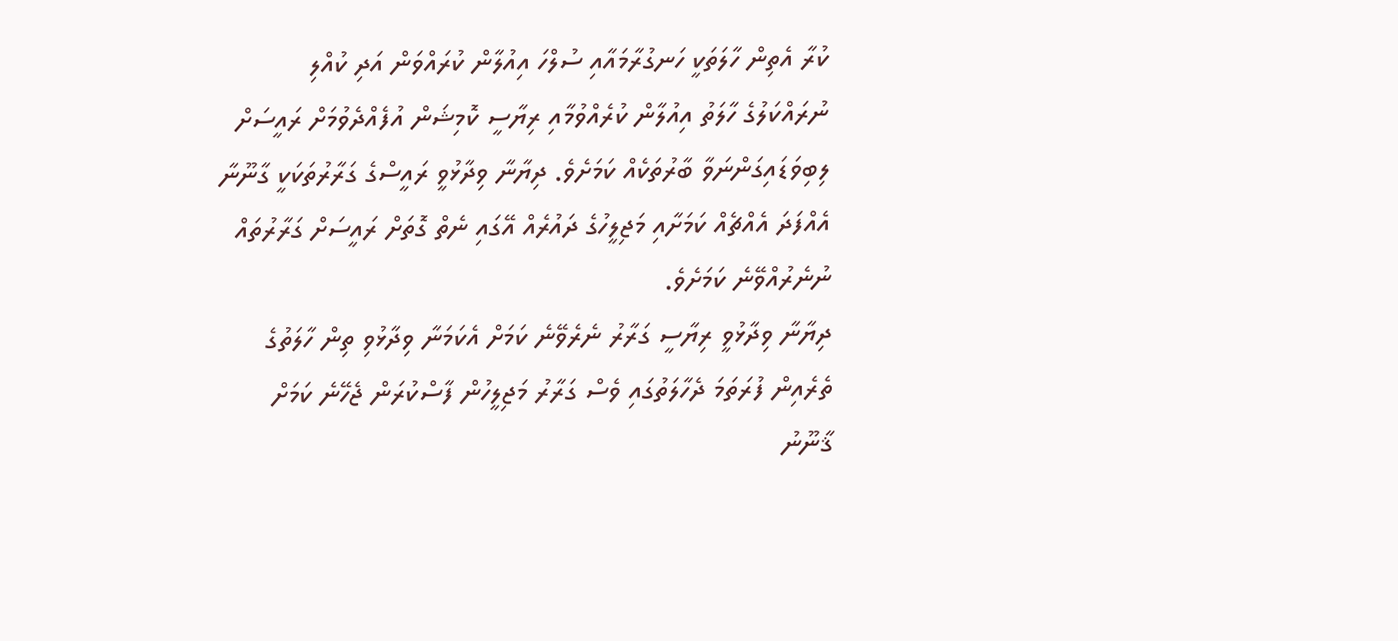ކުރާ އެތިން ހާލަތަކީ ހަނގުރާމައާއި ސުލްހަ އިއުލާން ކުރައްވަން އަދި ކުއްލި ނުރައްކަލުގެ ހާލަތު އިއުލާން ކުރެއްވުމާއި ރިޔާސީ ކޮމިޝަން އުފެއްދެވުމަށް ރައީސަށް ލިބިވަޑައިގަންނަވާ ބާރުތަކެއް ކަމަށެވެ. ދިޔާނާ ވިދާޅުވީ ރައީސްގެ ގަރާރުތަކަކީ ގާނޫނާ އެއްފަދަ އެއްޗެއް ކަމަށާއި މަޖިލީހުގެ ދައުރެއް އޭގައި ނެތް ގޮތަށް ރައީސަށް ގަރާރުތައް ނުނެރުއްވޭނެ ކަމަށެވެ.
ދިޔާނާ ވިދާޅުވީ ރިޔާސީ ގަރާރު ނެރެވޭނެ ކަމަށް އެކަމަނާ ވިދާޅުވި ތިން ހާލަތުގެ ތެރެއިން ފުރަތަމަ ދެހާލަތުގައި ވެސް ގަރާރު މަޖިލީހުން ފާސްކުރަން ޖެހޭނެ ކަމަށް ޤާނޫނު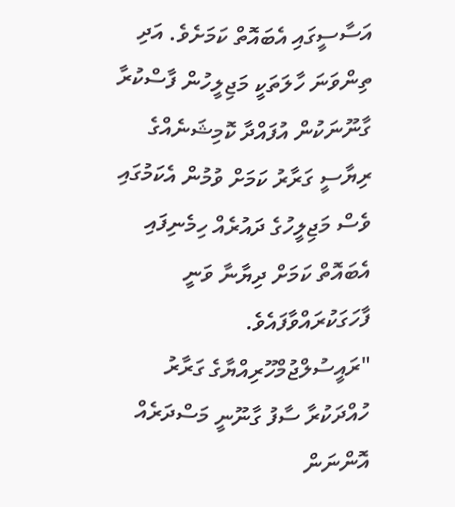އަސާސީގައި އެބައޮތް ކަމަށެވެ. އަދި ތިންވަނަ ހާލަތަކީ މަޖިލީހުން ފާސްކުރާ ގާނޫނަކުން އުފައްދާ ކޮމިޝަނެއްގެ ރިޔާސީ ގަރާރު ކަމަށް ވުމުން އެކަމުގައި ވެސް މަޖިލީހުގެ ދައުރެއް ހިމެނިފައި އެބައޮތް ކަމަށް ދިޔާނާ ވަނީ ފާހަގަކުރައްވާފައެވެ.
"ރައީސުލްޖުމްހޫރިއްޔާގެ ގަރާރު ހުއްދަކުރާ ސާފު ގާނޫނީ މަސްދަރެއް އޮންނަން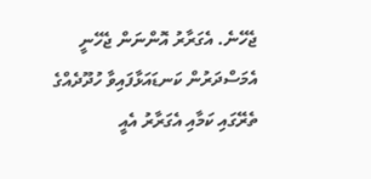ޖެހޭނެ. އެގަރާރު އޮންނަން ޖެހޭނީ އެމަސްދަރުން ކަނޑައަޅާފައިވާ ހުދޫދެއްގެ ތެރޭގައި ކަމާއި އެގަރާރު އެއީ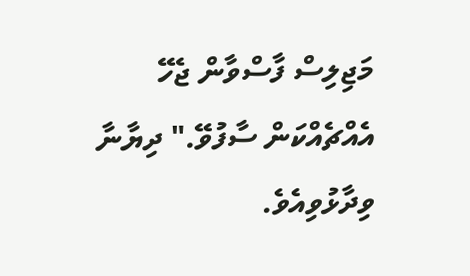މަޖިލިސް ފާސްވާން ޖެހޭ އެއްޗެއްކަން ސާފުވޭ." ދިޔާނާ ވިދާޅުވިއެވެ.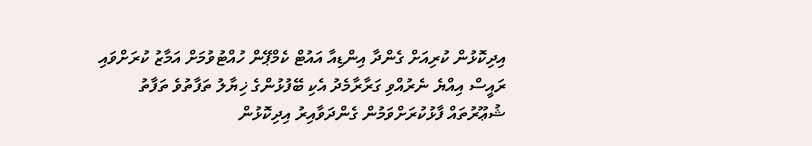އިދިކޮޅުން ކުރިއަށް ގެންދާ އިންޑިއާ އައުޓް ކެމްޕޭން ހުއްޓުވުމަށް އަމާޒު ކުރަށްވައި ރައީސް އިއްޔެ ނެރުއްވި ގަރާރާމެދު އެކި ބޭފުޅުންގެ ޚިޔާލު ތަފާތުވެ ތަފާތު ޝުޢޫރުތައް ފާޅުކުރަށްވަމުން ގެންދަވާއިރު އިދިކޮޅުން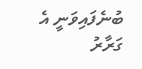ބުނެފައިވަނީ އެ ގަރާރު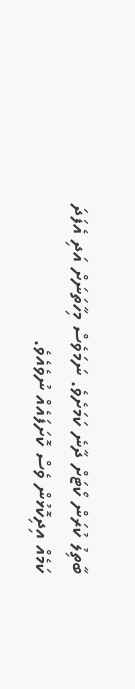ބާތިލު ކުރަން ކޯޓަށް ދާނެ ކަމަށެވެ. ނަމަވެސް މިހާތަނަށް އަދި އެފަދަ ކަމެއް އިދިކޮޅުން ވެސް ކޮށަފައެއް ނުވެއެވެ.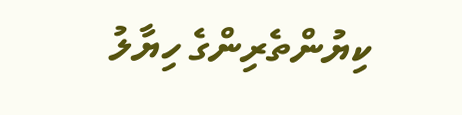ކިޔުންތެރިންގެ ހިޔާލު